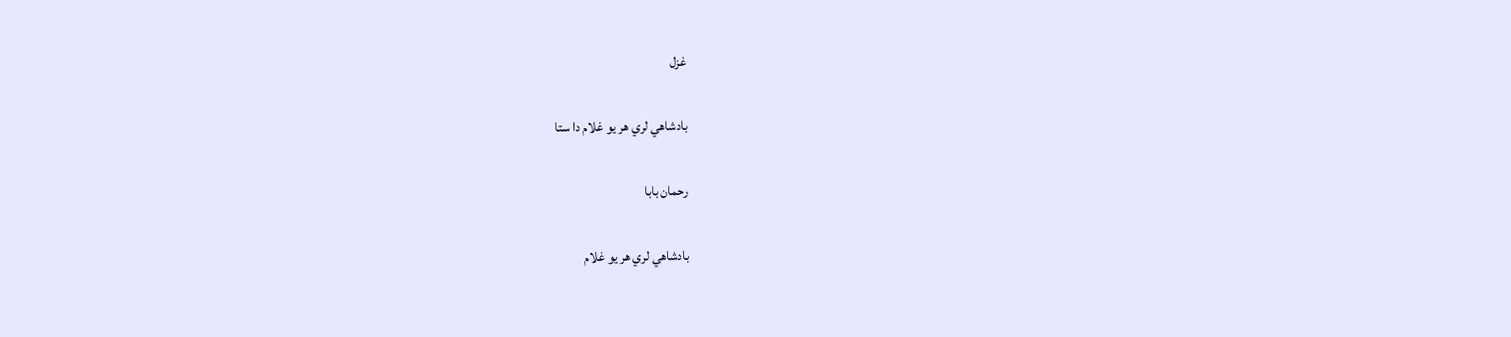غزل

بادشاهي لري هر یو غلام دا ستا

رحمان بابا

بادشاهي لري هر یو غلام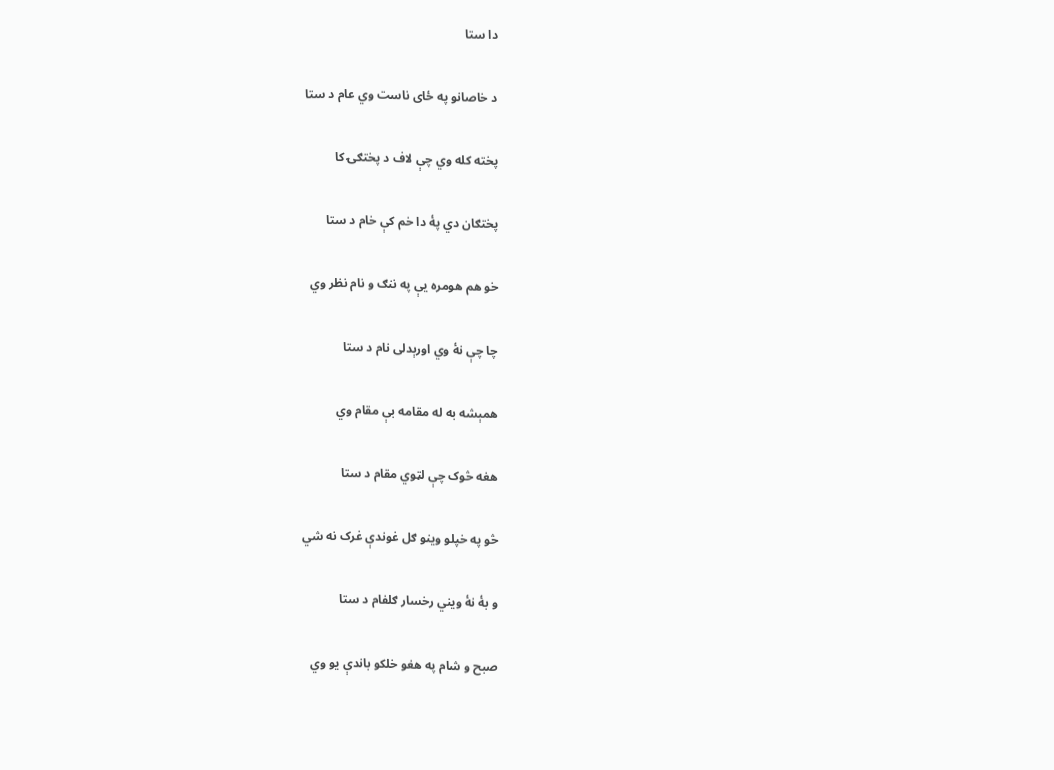دا ستا

د خاصانو په ځای ناست وي عام د ستا

پخته کله وي چې لاف د پختګۍ کا

پختګان دي پۀ دا خم کې خام د ستا

خو هم هومره یې په ننګ و نام نظر وي

چا چې نۀ وي اورېدلی نام د ستا

همېشه به له مقامه بې مقام وي

هغه څوک چې لټوي مقام د ستا

څو په خپلو وینو ګل غوندې غرک نه شي

و بۀ نۀ ویني رخسار ګلفام د ستا

صبح و شام په هغو خلکو باندې یو وي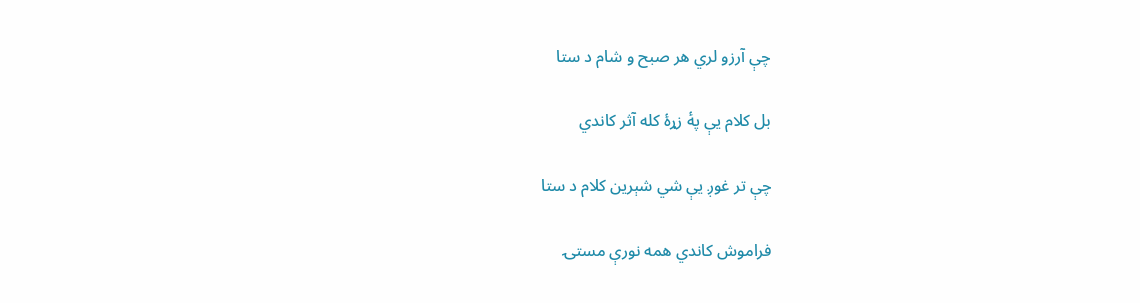چې آرزو لري هر صبح و شام د ستا

بل کلام یې پۀ زړۀ کله آثر کاندي

چې تر غوږ یې شي شېرین کلام د ستا

فراموش کاندي همه نورې مستۍ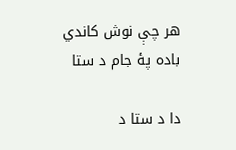هر چې نوش کاندي باده پۀ جام د ستا

دا د ستا د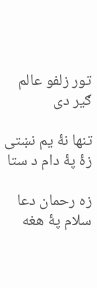تور زلفو عالم ګیر دی

تنها نۀ یم نښتی زۀ پۀ دام د ستا

زه رحمان دعا سلام پۀ هغه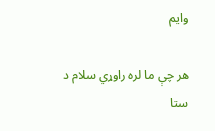وایم

هر چې ما لره راوړي سلام د ستا